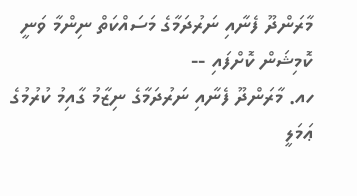މާރަންދޫ ފެނާއި ނަރުދަމާގެ މަސައްކަތް ނިންމާ ވަނީ ކޮމިޝަން ކޮށްފައި --
ހއ. މާރަންދޫ ފެނާއި ނަރުދަމާގެ ނިޒާމު ގާއިމު ކުރުމުގެ ޢަމަލީ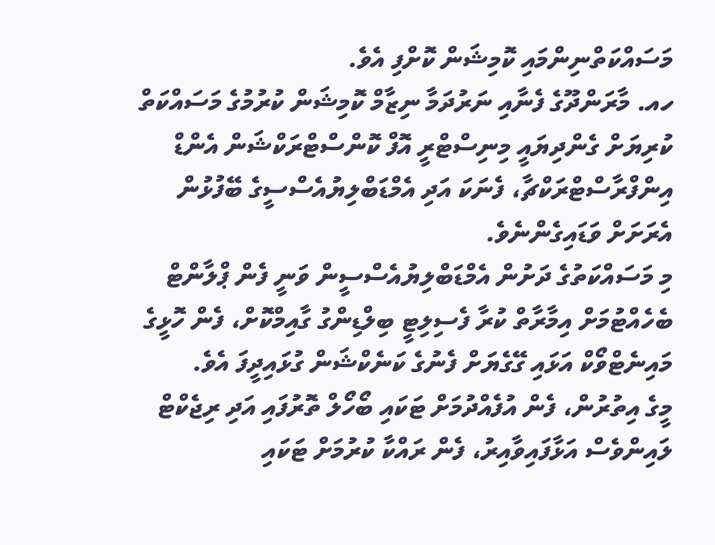މަސައްކަތްނިންމައި ކޮމިޝަން ކޮށްފި އެވެ.
ހއ. މާރަންދޫގެ ފެނާއި ނަރުދަމާ ނިޒާމް ކޮމިޝަން ކުރުމުގެ މަސައްކަތް ކުރިޔަށް ގެންދިޔައީ މިނިސްޓްރީ އޮފް ކޮންސްޓްރަކްޝަން އެންޑް އިންފްރާސްޓްރަކްޗާ، ފެނަކަ އަދި އެމްޑަބްލިޔުއެސްސީގެ ބޭފުޅުން އެރަށަށް ވަޑައިގެންނެވެ.
މި މަސައްކަތުގެ ދަށުން އެމްޑަބްލިޔުއެސްސީން ވަނީ ފެން ޕްލާންޓް ބެހެއްޓުމަށް އިމާރާތް ކުރާ ފެސިލިޓީ ބިލްޑިންގު ގާއިމްކޮށް، ފެން ހޮޅީގެ މައިނެޓްވޯކް އަޅައި ގޭގެޔަށް ފެނުގެ ކަނެކްޝަން ގުޅައިދީފަ އެވެ.
މީގެ އިތުރުން، ފެން އުފެއްދުމަށް ޓަކައި ބޯހޯލް ތޮރުފައި އަދި ރިޖެކްޓް ލައިންވެސް އަޅާފައިވާއިރު، ފެން ރައްކާ ކުރުމަށް ޓަކައި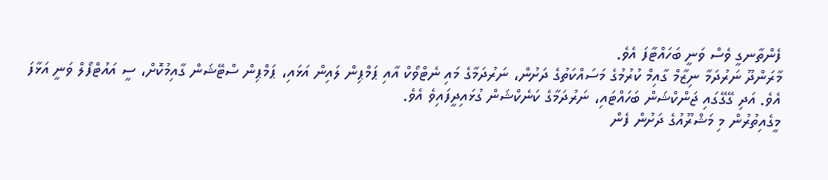ފެންތާނގީ ވެސް ވަނީ ބަހައްޓާފަ އެވެ.
މާރަންދޫ ނަރުދަމާ ނިޒާމް ގާއިމް ކުރުމުގެ މަސައްކަތުގެ ދަށުން، ނަރުދަމާގެ މައި ނެޓްވޯކް އާއި ޕަމްޕިން ލައިން އަޅައި، ޕަމްޕިން ސްޓޭޝަން ގާއިމުކޮށް، ސީ އައުޓްފޯލް ވަނީ އަޅާފަ އެވެ. އަދި ގޭގޭގައި ޖަންކްޝަން ބަހައްޓައި، ނަރުދަމާގެ ކަނެކްޝަން ގުޅައިދީފައިވެ އެވެ.
މީގެއިތުރުން މި މަޝްރޫއުގެ ދަށުން ފެން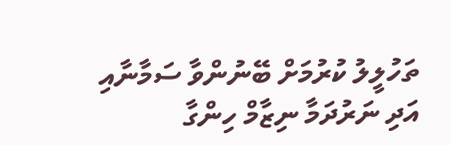ތަހުލީލު ކުރުމަށް ބޭނުންވާ ސަމާނާއި އަދި ނަރުދަމާ ނިޒާމް ހިންގާ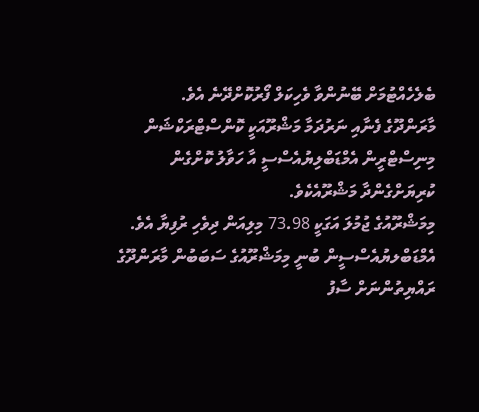ބެލެހެއްޓުމަށް ބޭނުންވާ ވެހިކަލް ފޯރުކޮށްދޭނެ އެވެ.
މާރަންދޫގެ ފެނާއި ނަރުދަމާ މަޝްރޫއަކީ ކޮންސްޓްރަކްޝަން މިނިސްޓްރީން އެމްޑަބްލިޔުއެސްސީ އާ ހަވާލު ކޮށްގެން ކުރިޔަށްގެންދާ މަޝްރޫއެކެވެ.
މިމަޝްރޫއުގެ ޖުމުލަ އަގަކީ 73.98 މިލިއަން ދިވެހި ރުފިޔާ އެވެ.
އެމްޑަބްލޔުއެސްސީން ބުނީ މިމަޝްރޫއުގެ ސަބަބުން މާރަންދޫގެ ރައްޔިތުންނަށް ސާފު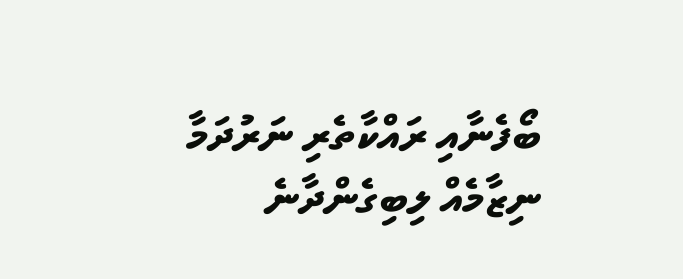ބޯފެނާއި ރައްކާތެރި ނަރުދަމާ ނިޒާމެއް ލިބިގެންދާނެ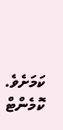ކަމަށެވެ.
ކޮމެންޓް